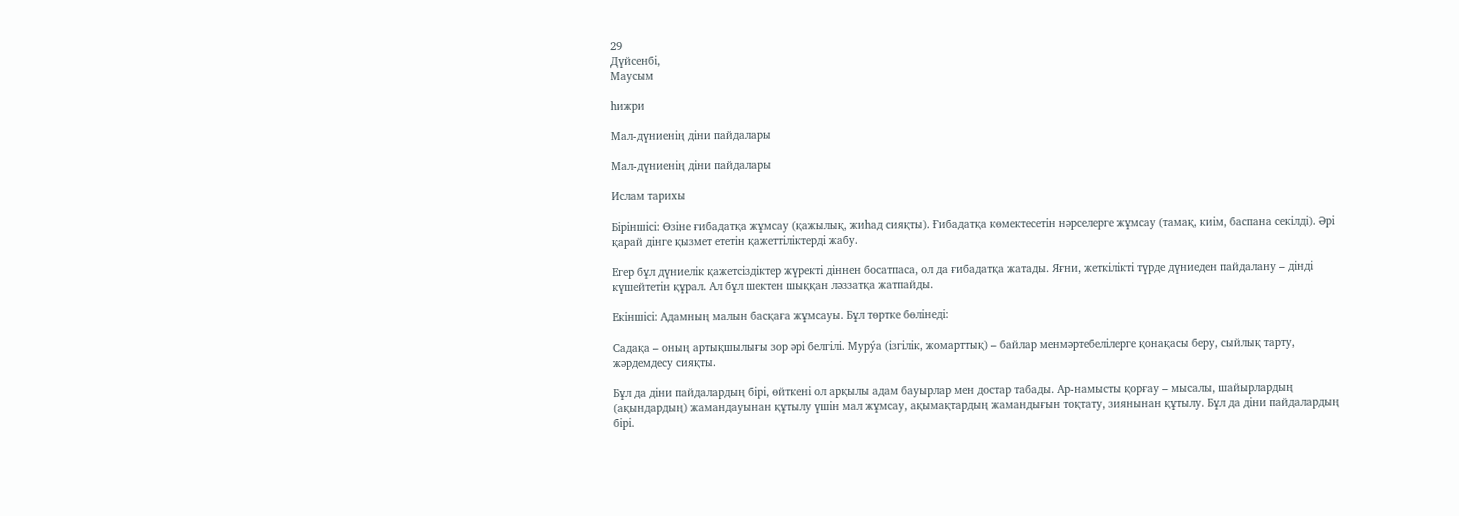29
Дүйсенбі,
Маусым

һижри

Мал-дүниенің діни пайдалары

Мал-дүниенің діни пайдалары

Ислам тарихы

Біріншісі: Өзіне ғибадатқа жұмсау (қажылық, жиһад сияқты). Ғибадатқа көмектесетін нәрселерге жұмсау (тамақ, киім, баспана секілді). Әрі қарай дінге қызмет ететін қажеттіліктерді жабу.

Егер бұл дүниелік қажетсіздіктер жүректі діннен босатпаса, ол да ғибадатқа жатады. Яғни, жеткілікті түрде дүниеден пайдалану – дінді күшейтетін құрал. Ал бұл шектен шыққан ләззатқа жатпайды.

Екіншісі: Адамның малын басқаға жұмсауы. Бұл төртке бөлінеді:

Садақа – оның артықшылығы зор әрі белгілі. Муру́а (ізгілік, жомарттық) – байлар менмәртебелілерге қонақасы беру, сыйлық тарту, жәрдемдесу сияқты.

Бұл да діни пайдалардың бірі, өйткені ол арқылы адам бауырлар мен достар табады. Ар-намысты қорғау – мысалы, шайырлардың (ақындардың) жамандауынан құтылу үшін мал жұмсау, ақымақтардың жамандығын тоқтату, зиянынан құтылу. Бұл да діни пайдалардың бірі.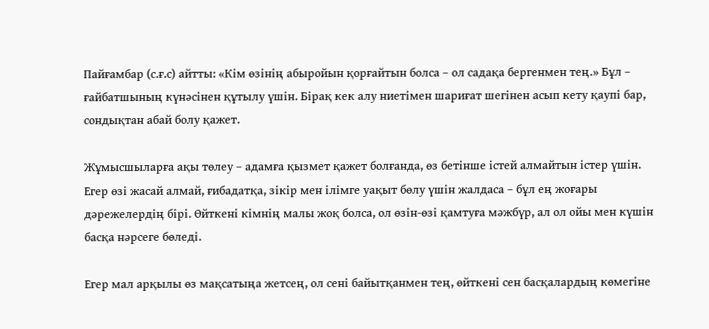Пайғамбар (с.ғ.с) айтты: «Кім өзінің абыройын қорғайтын болса – ол садақа бергенмен тең.» Бұл – ғайбатшының күнәсінен құтылу үшін. Бірақ кек алу ниетімен шариғат шегінен асып кету қаупі бар, сондықтан абай болу қажет.

Жұмысшыларға ақы төлеу – адамға қызмет қажет болғанда, өз бетінше істей алмайтын істер үшін. Егер өзі жасай алмай, ғибадатқа, зікір мен ілімге уақыт бөлу үшін жалдаса – бұл ең жоғары дәрежелердің бірі. Өйткені кімнің малы жоқ болса, ол өзін-өзі қамтуға мәжбүр, ал ол ойы мен күшін басқа нәрсеге бөледі.

Егер мал арқылы өз мақсатыңа жетсең, ол сені байытқанмен тең, өйткені сен басқалардың көмегіне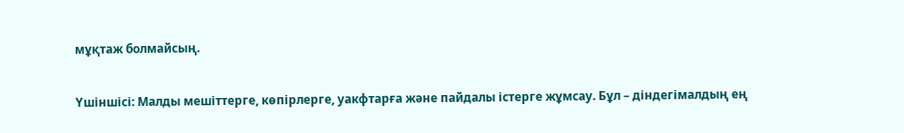мұқтаж болмайсың.

Үшіншісі: Малды мешіттерге, көпірлерге, уакфтарға және пайдалы істерге жұмсау. Бұл – діндегімалдың ең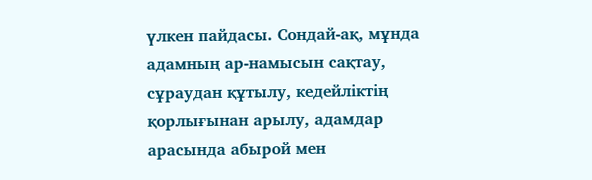үлкен пайдасы. Сондай-ақ, мұнда адамның ар-намысын сақтау, сұраудан құтылу, кедейліктің қорлығынан арылу, адамдар арасында абырой мен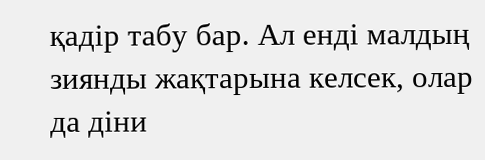қадір табу бар. Ал енді малдың зиянды жақтарына келсек, олар да діни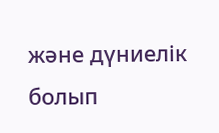және дүниелік болып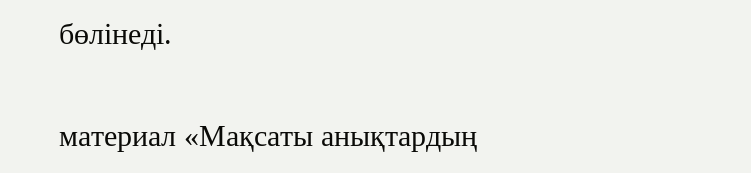бөлінеді.

материал «Мақсаты анықтардың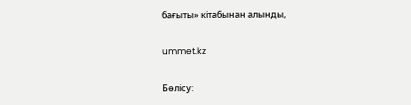бағыты» кітабынан алынды,

ummet.kz

Бөлісу: